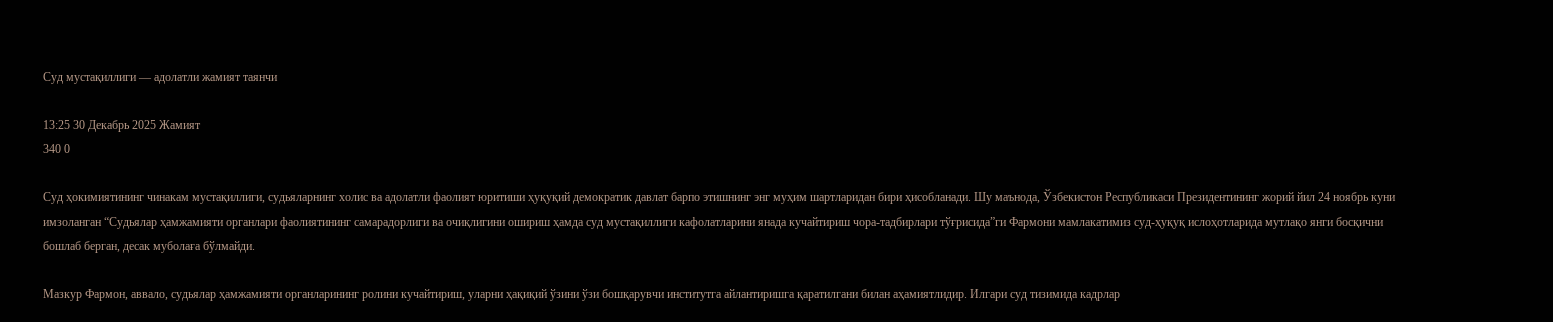Суд мустақиллиги — адолатли жамият таянчи

13:25 30 Декабрь 2025 Жамият
340 0

Суд ҳокимиятининг чинакам мустақиллиги, судьяларнинг холис ва адолатли фаолият юритиши ҳуқуқий демократик давлат барпо этишнинг энг муҳим шартларидан бири ҳисобланади. Шу маънода, Ўзбекистон Республикаси Президентининг жорий йил 24 ноябрь куни имзоланган “Судьялар ҳамжамияти органлари фаолиятининг самарадорлиги ва очиқлигини ошириш ҳамда суд мустақиллиги кафолатларини янада кучайтириш чора-тадбирлари тўғрисида”ги Фармони мамлакатимиз суд-ҳуқуқ ислоҳотларида мутлақо янги босқични бошлаб берган, десак муболаға бўлмайди.

Мазкур Фармон, аввало, судьялар ҳамжамияти органларининг ролини кучайтириш, уларни ҳақиқий ўзини ўзи бошқарувчи институтга айлантиришга қаратилгани билан аҳамиятлидир. Илгари суд тизимида кадрлар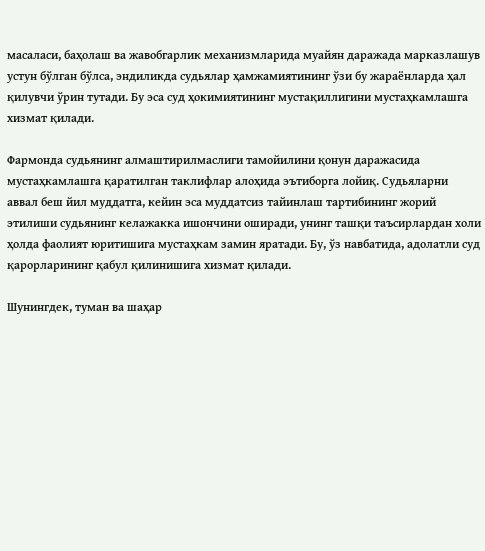масаласи, баҳолаш ва жавобгарлик механизмларида муайян даражада марказлашув устун бўлган бўлса, эндиликда судьялар ҳамжамиятининг ўзи бу жараёнларда ҳал қилувчи ўрин тутади. Бу эса суд ҳокимиятининг мустақиллигини мустаҳкамлашга хизмат қилади.

Фармонда судьянинг алмаштирилмаслиги тамойилини қонун даражасида мустаҳкамлашга қаратилган таклифлар алоҳида эътиборга лойиқ. Судьяларни аввал беш йил муддатга, кейин эса муддатсиз тайинлаш тартибининг жорий этилиши судьянинг келажакка ишончини оширади, унинг ташқи таъсирлардан холи ҳолда фаолият юритишига мустаҳкам замин яратади. Бу, ўз навбатида, адолатли суд қарорларининг қабул қилинишига хизмат қилади.

Шунингдек, туман ва шаҳар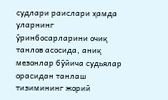судлари раислари ҳамда уларнинг ўринбосарларини очиқ танлов асосида, аниқ мезонлар бўйича судьялар орасидан танлаш тизимининг жорий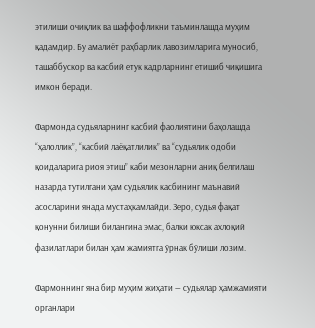этилиши очиқлик ва шаффофликни таъминлашда муҳим қадамдир. Бу амалиёт раҳбарлик лавозимларига муносиб, ташаббускор ва касбий етук кадрларнинг етишиб чиқишига имкон беради.

Фармонда судьяларнинг касбий фаолиятини баҳолашда “ҳалоллик”, “касбий лаёқатлилик” ва “судьялик одоби қоидаларига риоя этиш” каби мезонларни аниқ белгилаш назарда тутилгани ҳам судьялик касбининг маънавий асосларини янада мустаҳкамлайди. Зеро, судья фақат қонунни билиши билангина эмас, балки юксак ахлоқий фазилатлари билан ҳам жамиятга ўрнак бўлиши лозим.

Фармоннинг яна бир муҳим жиҳати — судьялар ҳамжамияти органлари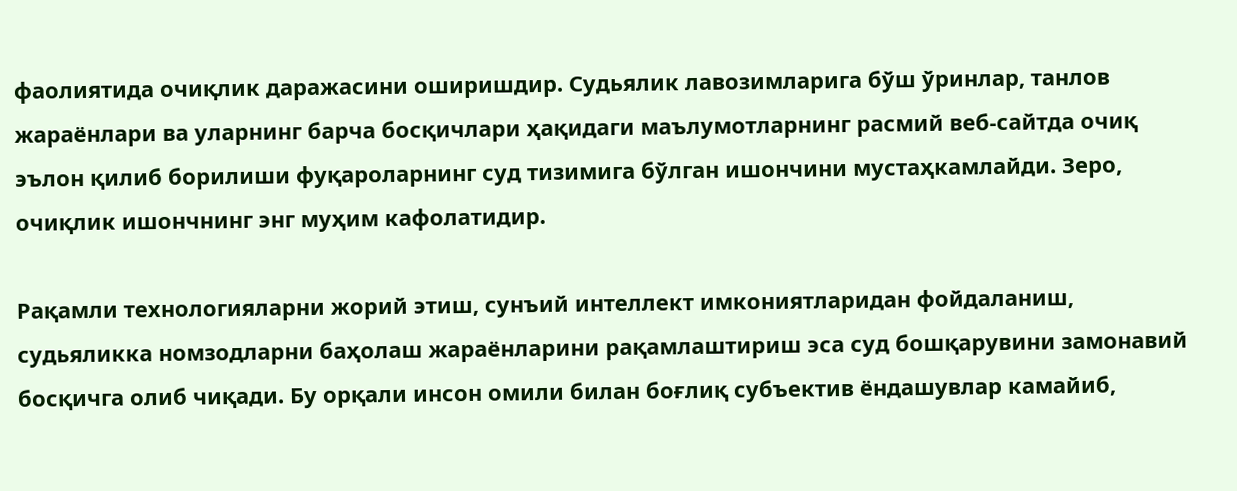фаолиятида очиқлик даражасини оширишдир. Судьялик лавозимларига бўш ўринлар, танлов жараёнлари ва уларнинг барча босқичлари ҳақидаги маълумотларнинг расмий веб-сайтда очиқ эълон қилиб борилиши фуқароларнинг суд тизимига бўлган ишончини мустаҳкамлайди. Зеро, очиқлик ишончнинг энг муҳим кафолатидир.

Рақамли технологияларни жорий этиш, сунъий интеллект имкониятларидан фойдаланиш, судьяликка номзодларни баҳолаш жараёнларини рақамлаштириш эса суд бошқарувини замонавий босқичга олиб чиқади. Бу орқали инсон омили билан боғлиқ субъектив ёндашувлар камайиб,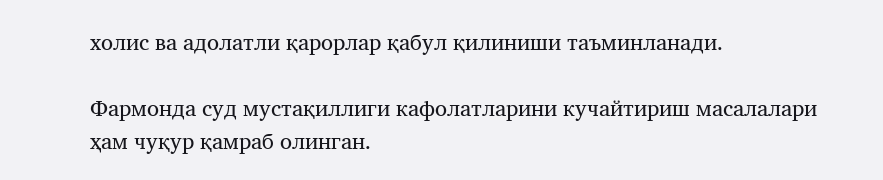холис ва адолатли қарорлар қабул қилиниши таъминланади.

Фармонда суд мустақиллиги кафолатларини кучайтириш масалалари ҳам чуқур қамраб олинган.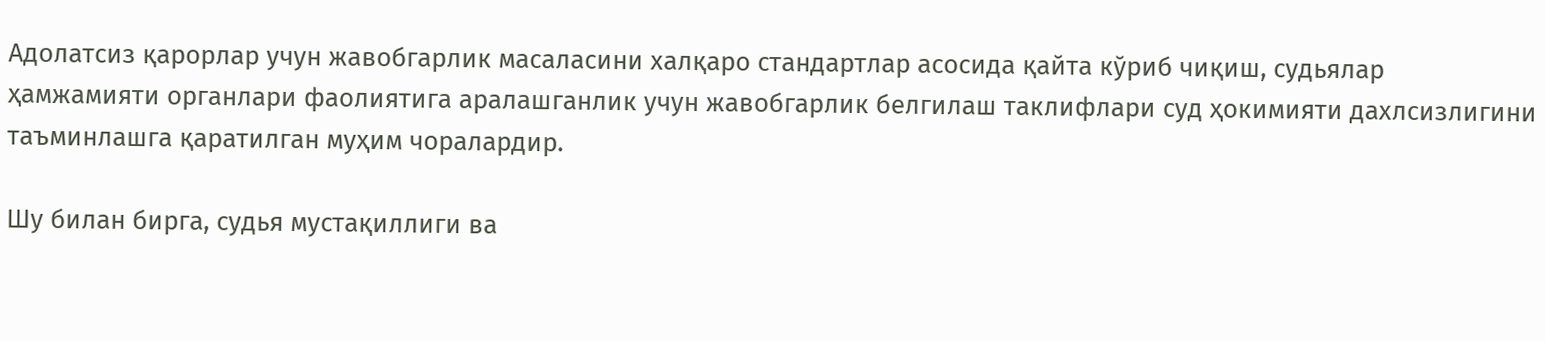Адолатсиз қарорлар учун жавобгарлик масаласини халқаро стандартлар асосида қайта кўриб чиқиш, судьялар ҳамжамияти органлари фаолиятига аралашганлик учун жавобгарлик белгилаш таклифлари суд ҳокимияти дахлсизлигини таъминлашга қаратилган муҳим чоралардир.

Шу билан бирга, судья мустақиллиги ва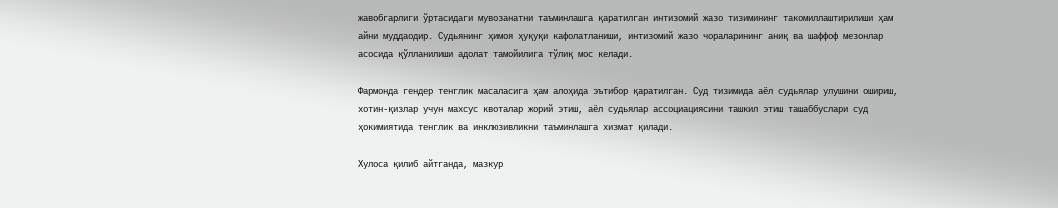жавобгарлиги ўртасидаги мувозанатни таъминлашга қаратилган интизомий жазо тизимининг такомиллаштирилиши ҳам айни муддаодир. Судьянинг ҳимоя ҳуқуқи кафолатланиши, интизомий жазо чораларининг аниқ ва шаффоф мезонлар асосида қўлланилиши адолат тамойилига тўлиқ мос келади.

Фармонда гендер тенглик масаласига ҳам алоҳида эътибор қаратилган. Суд тизимида аёл судьялар улушини ошириш, хотин-қизлар учун махсус квоталар жорий этиш, аёл судьялар ассоциациясини ташкил этиш ташаббуслари суд ҳокимиятида тенглик ва инклюзивликни таъминлашга хизмат қилади.

Хулоса қилиб айтганда, мазкур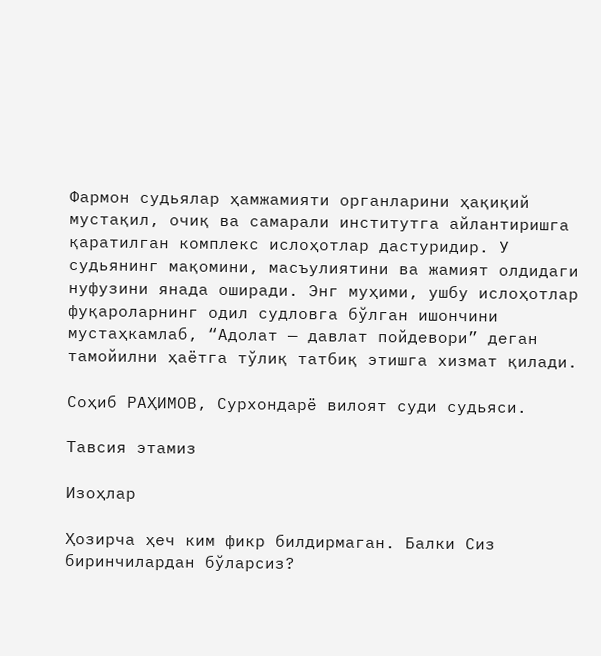Фармон судьялар ҳамжамияти органларини ҳақиқий мустақил, очиқ ва самарали институтга айлантиришга қаратилган комплекс ислоҳотлар дастуридир. У судьянинг мақомини, масъулиятини ва жамият олдидаги нуфузини янада оширади. Энг муҳими, ушбу ислоҳотлар фуқароларнинг одил судловга бўлган ишончини мустаҳкамлаб, “Адолат — давлат пойдевори” деган тамойилни ҳаётга тўлиқ татбиқ этишга хизмат қилади.

Соҳиб РАҲИМОВ, Сурхондарё вилоят суди судьяси.

Тавсия этамиз

Изоҳлар

Ҳозирча ҳеч ким фикр билдирмаган. Балки Сиз биринчилардан бўларсиз?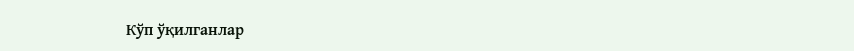Кўп ўқилганлар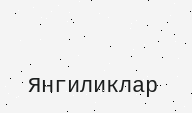Янгиликлар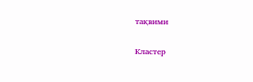тақвими

Кластер